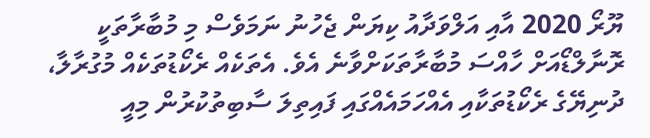ޔޫރޯ 2020 އާއި އަލްވަދާއު ކިޔަން ޖެހުނު ނަމަވެސް މި މުބާރާތަކީ ރޮނާލްޑޯއަށް ހާއްސަ މުބާރާތަކަށްވާނެ އެވެ. އެތަކެއް ރެކޯޑުތަކެއް މުގުރާލާ، ދުނިޔޭގެ ރެކޯޑުތަކާއި އެއްހަމައެއްގައި ފައިތިލަ ސާބިތުކުރުން މިއީ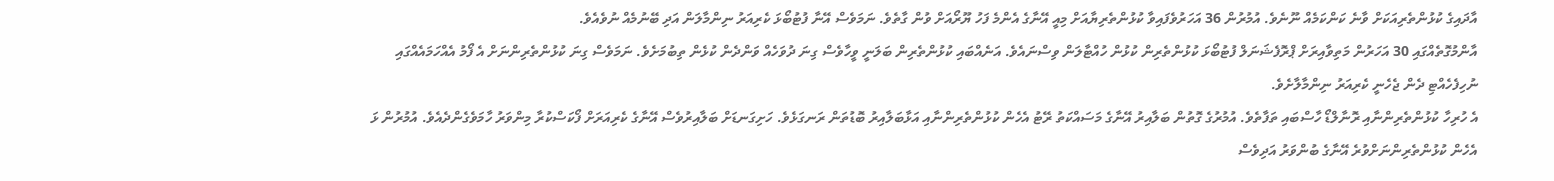އާދައިގެ ކުޅުންތެރިއަކަށް ވާނެ ކަންކަމެއް ނޫނެވެ. އުމުރުން 36 އަހަރުވެފައިވާ ކުޅުންތެރިޔާއަށް މިއީ އޭނާގެ އެންމެ ފަހު ޔޫރޯއަށް ވުން ގާތެވެ. ނަމަވެސް އޭނާ ފުޓުބޯޅަ ކެރިއަރު ނިންމާލަން އަދި ބޭނުމެއް ނުވެއެވެ.
އާންމުގޮތެއްގައި 30 އަހަރުން މަތިވާއިރަށް ޕްރޮފެޝަނަލް ފުޓުބޯޅަ ކުޅުންތެރިން ކުޅުން ހުއްޓާލަން ވިސްނައެވެ. އަނެއްބައި ކުޅުންތެރިން ބަލަނީ ވީހާވެސް ގިނަ ދުވަހެއް ވަންދެން ކުޅެން ތިބުމަށެވެ. ނަމަވެސް ގިނަ ކުޅުންތެރިންނަށް އެ ފޯމު އެއްހަމައެއްގައި ނުހިފެހެއްޓި ދެން ޖެހެނީ ކެރިއަރު ނިންމާލާށެވެ.
އެ ހުރިހާ ކުޅުންތެރިންނާއި ރޮނާލްޑޯ ހާސްބައި ތަފާތެވެ. އުމުރުގެ ގޮތުން ބަލާއިރު އޭނާގެ މަސައްކަތު ރޭޓު އެހެން ކުޅުންތެރިންނާއި އަޅާބަލާއިރު ބޮޑުތަން ރަނގަޅެވެ. ހަށިގަނޑަށް ބަލާއިރުވެސް އޭނާގެ ކެރިއަރަށް ފޯކަސްކުރާ މިންވަރު ހާމަވެގެންދެއެވެ. އުމުރުން ޅަ އެހެން ކުޅުންތެރިންނަށްވުރެ އޭނާގެ ބުންވަރު އަދިވެސް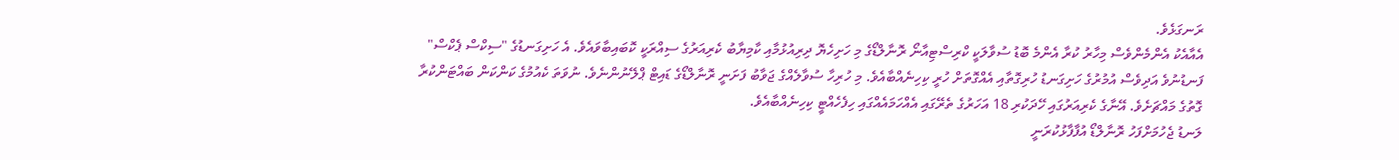ރަނގަޅެވެ.
އެއާއެކު އެންމެންވެސް މިހާރު ކުރާ އެންމެ ބޮޑު ސުވާލަކީ ކްރިސްޓިއާނޯ ރޮނާލްޑޯގެ މި ހަށިހެޔޮ ދިރިއުޅުމާއި ކާމިޔާބު ކެރިއަރުގެ ސިއްރަކީ ކޮބައިބާވައެވެ. އެ ހަށިގަނޑުގެ "ސިކްސް ޕެކްސް" ފަނޑުނުވެ އަދިވެސް އުމުރުގެ ހަށިގަނޑު ހުރިގޮތާއި އެއްގޮތަށް ހުރީ ކިހިނެއްބާއެވެ. މި ހުރިހާ ސުވާލެއްގެ ޖަވާބު ފަށަނީ ރޮނާލްޑޯގެ ޑައިޓް ޕްލޭނުންނެވެ. ނުވަތަ ކެއުމުގެ ކަންކަން ބައްޓަންކުރާ ގޮތުގެ މައްޗަށެވެ. އޭނާގެ ކެރިއަރުގައި ހޭދަކުރި 18 އަހަރުގެ ތެރޭގައި އެއްހަމައެއްގައި ހިފެހެއްޓީ ކިހިނެއްބާއެވެ.
ލަނޑު ޖެހުމަށްފަހު ރޮނާލްޑޯ އުފާފާޅުކުރަނީ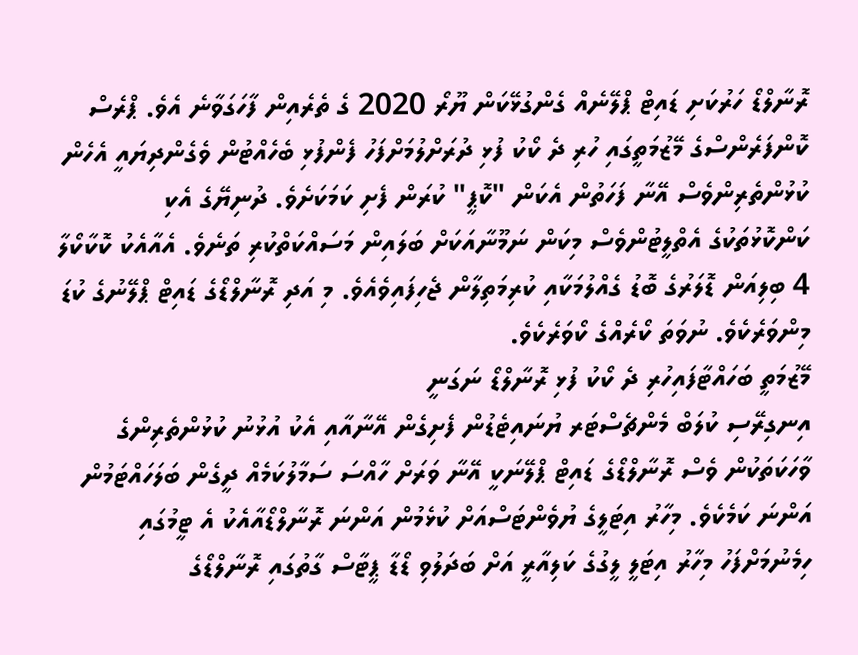ރޮނާލްޑޯ ހަރުކަށި ޑައިޓް ޕްލޭނެއް ގެންގުޅޭކަން ޔޫރޯ 2020 ގެ ތެރެއިން ފާހަގަވާނެ އެވެ. ޕްރެސް ކޮންފަރެންސްގެ މޭޒުމަތީގައި ހުރި ދެ ކޯކު ފުޅި ދުރަށްލުމަށްފަހު ފެންފުޅި ބެހެއްޓުން ވެގެންދިޔައީ އެހެން ކުޅުންތެރިންވެސް އޭނާ ފަހަތުން އެކަން "ކޮޕީ" ކުރަން ފެށި ކަމަކަށެވެ. ދުނިޔޭގެ އެކި ކަންކޮޅުތަކުގެ އެތްލީޓުންވެސް މިކަން ނަމޫނާއަކަށް ބަލައިން މަސައްކަތްކުރި ތަނެވެ. އެއާއެކު ކޮކާކޯލާ 4 ބިލިއަން ޑޮލަރުގެ ބޮޑު ގެއްލުމަކާއި ކުރިމަތިލާން ޖެހިފައިވެއެވެ. މި އަދި ރޮނާލްޑޯގެ ޑައިޓް ޕްލޭނުގެ ކުޑަ މިންވަރެކެވެ. ނުވަތަ ކޯރެއްގެ ކޯވަރެކެވެ.
މޭޒުމަތީ ބަހައްޓާފައިހުރި ދެ ކޯކު ފުޅި ރޮނާލްޑޯ ނަގަނީ
އިނގިރޭސި ކުލަބް މެންޗެސްޓަރ ޔުނައިޓެޑުން ފެށިގެން އޭނާއާއި އެކު އުޅުނު ކުޅުންތެރިންގެ ވާހަކަތަކުން ވެސް ރޮނާލްޑޯގެ ޑައިޓް ޕްލޭނަކީ އޭނާ ވަރަށް ހާއްސަ ސަމާލުކަމެއް ދީގެން ބަލަހައްޓަމުން އަންނަ ކަމެކެވެ. މިހާރު އިޓަލީގެ ޔުވެންޓަސްއަށް ކުޅެމުން އަންނަ ރޮނާލްޑޯއާއެކު އެ ޓީމުގައި ހިމެނުމަށްފަހު މިހާރު އިޓަލީ ލީގުގެ ކަލިއާރީ އަށް ބަދަލުވި ޑޯޑާ ޕީޓާސް ގާތުގައި ރޮނާލްޑޯގެ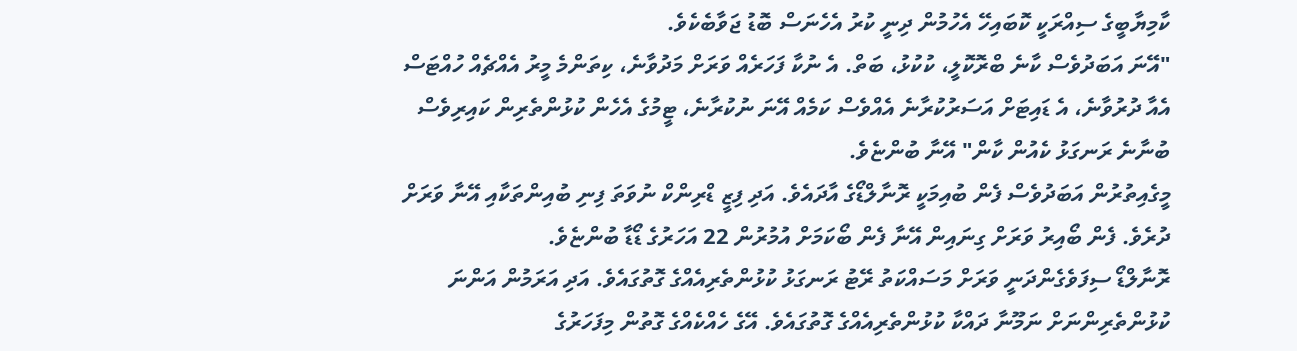ކާމިޔާބީގެ ސިއްރަކީ ކޮބައިހޭ އެހުމުން ދިނީ ކުރު އެހެނަސް ބޮޑު ޖަވާބެކެވެ.
"އޭނަ އަބަދުވެސް ކާނެ ބްރޮކޮލީ، ކުކުޅު، ބަތް. އެ ނުކާ ފަހަރެއް ވަރަށް މަދުވާނެ، ކިތަންމެ މީރު އެއްޗެއް ހުއްޓަސް އެއާ ދުރުވާނެ، އެ ޑައިޓަށް އަސަރުކުރާނެ އެއްވެސް ކަމެއް އޭނަ ނުކުރާނެ، ޓީމުގެ އެހެން ކުޅުންތެރިން ކައިރިވެސް ބުނާނެ ރަނގަޅު ކެއުން ކާން" އޭނާ ބުންޏެވެ.
މީގެއިތުރުން އަބަދުވެސް ފެން ބުއިމަކީ ރޮނާލްޑޯގެ އާދައެވެ. އަދި ފިޒީ ޑްރިންކް ނުވަތަ ފިނި ބުއިންތަކާއި އޭނާ ވަރަށް ދުރެވެ. ފެން ބޯއިރު ވަރަށް ގިނައިން އޭނާ ފެން ބޯކަމަށް އުމުރުން 22 އަހަރުގެ ޑޯޑާ ބުންޏެވެ.
ރޮނާލްޑޯ ސިފަވެގެންދަނީ ވަރަށް މަސައްކަތު ރޭޓު ރަނގަޅު ކުޅުންތެރިއެއްގެ ގޮތުގައެވެ. އަދި އަރަމުން އަންނަ ކުޅުންތެރިންނަށް ނަމޫނާ ދައްކާ ކުޅުންތެރިއެއްގެ ގޮތުގައެވެ. އޭގެ ހެއްކެއްގެ ގޮތުން މިފަހަރުގެ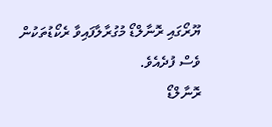ޔޫރޯގައި ރޮނާލްޑޯ މުގުރާލާފައިވާ ރެކޯޑުތަކުން ވެސް ފުދެއެވެ.
ރޮނާލްޑޯ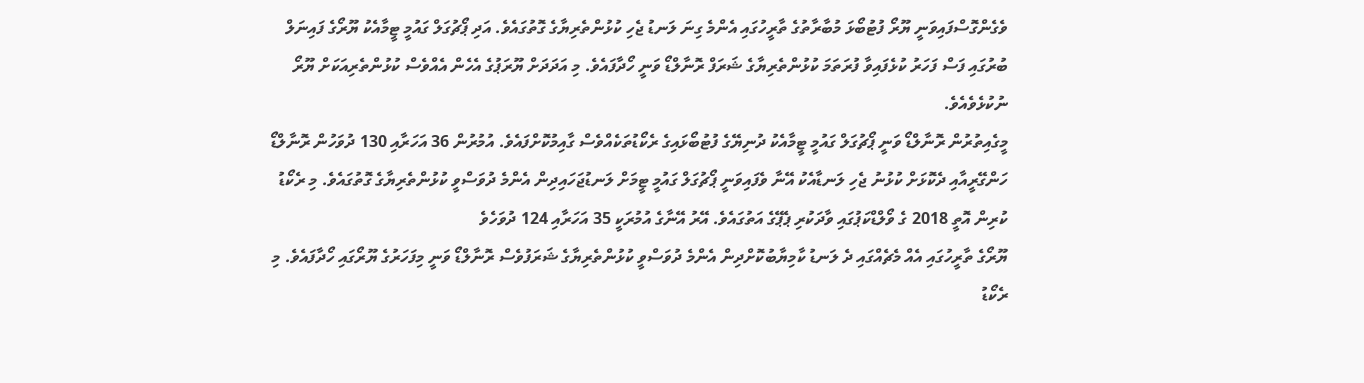ވެގެންގޮސްފައިވަނީ ޔޫރޯ ފުޓުބޯޅަ މުބާރާތުގެ ތާރީހުގައި އެންމެ ގިނަ ލަނޑު ޖެހި ކުޅުންތެރިޔާގެ ގޮތުގައެވެ. އަދި ޕޯޗުގަލް ގައުމީ ޓީމާއެކު ޔޫރޯގެ ފައިނަލް ބުރުގައި ފަސް ފަހަރު ކުޅެފައިވާ ފުރަތަމަ ކުޅުންތެރިޔާގެ ޝަރަފް ރޮނާލްޑޯ ވަނީ ހޯދާފައެވެ. މި އަދަދަށް ޔޫރަޕުގެ އެހެން އެއްވެސް ކުޅުންތެރިއަކަށް ޔޫރޯ ނުކުޅެވެއެވެ.
މީގެއިތުރުން ރޮނާލްޑޯ ވަނީ ޕޯޗުގަލް ގައުމީ ޓީމާއެކު ދުނިޔޭގެ ފުޓުބޯޅައިގެ ރެކޯޑުތަކެއްވެސް ގާއިމުކޮށްފައެވެ. އުމުރުން 36 އަހަރާއި 130 ދުވަހުން ރޮނާލްޑޯ ހަންގޭރީއާއި ދެކޮޅަށް ކުޅުނު ޖެހި ލަނޑާއެކު އޭނާ ވެފައިވަނީ ޕޯޗުގަލް ގައުމީ ޓީމަށް ލަނޑުޖަހައިދިން އެންމެ ދުވަސްވީ ކުޅުންތެރިޔާގެ ގޮތުގައެވެ. މި ރެކޯޑު ކުރިން އޮތީ 2018 ގެ ވޯލްޑްކަޕުގައި ވާދަކުރި ޕެޕޭގެ އަތުގައެވެ. އޭރު އޭނާގެ އުމުރަކީ 35 އަހަރާއި 124 ދުވަހެވެ
ޔޫރޯގެ ތާރީހުގައި އެއް މެޗެއްގައި ދެ ލަނޑު ކާމިޔާބުކޮށްދިން އެންމެ ދުވަސްވީ ކުޅުންތެރިޔާގެ ޝަރަފުވެސް ރޮނާލްޑޯ ވަނީ މިފަހަރުގެ ޔޫރޯގައި ހޯދާފައެވެ. މި ރެކޯޑު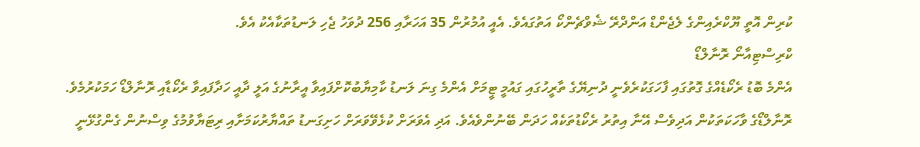ކުރިން އޮތީ ޔޫކްރެއިންގެ ލެޖެންޑް އަންދްރޭ ޝެވްޗެންކޯ އަތުގައެވެ. އެއީ އުމުރުން 35 އަހަރާއި 256 ދުވަހު ޖެހި ލަނޑުތަކާއެކު އެވެ.
ކްރިސްޓިއާނޯ ރޮނާލްޑޯ
އެންމެ ބޮޑު ރެކޯޑެއްގެ ގޮތުގައި ފާހަގަކުރެވެނީ ދުނިޔޭގެ ތާރީހުގައި ގައުމީ ޓީމަށް އެންމެ ގިނަ ލަނޑު ކާމިޔާބުކޮށްފައިވާ އީރާނުގެ އަލީ ދާއީ ހަދާފައިވާ ރެކޯޑާއި ރޮނާލްޑޯ ހަމަކުރުމެވެ.
ރޮނާލްޑޯގެ ވާހަކަތަކުން އަދިވެސް އޭނާ އިތުރު ރެކޯޑުތަކެއް ހަދަން ބޭނުންވެއެވެ. އަދި އެވަރަށް ކުޅެވޭވަރަށް ހަށިގަނޑު ތައްޔާރުކަމަށާއި ރިޓަޔާވުމުގެ ވިސްނުން ގެންގުޅޭނީ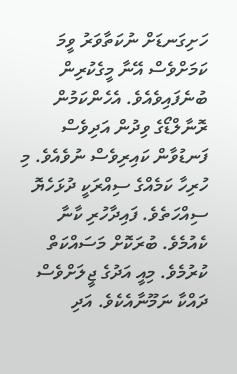ހަށިގަނޑަށް ނުކަތާވަރު ވީމަ ކަމަށްވެސް އޭނާ މީގެކުރިން ބުނެފައިވެއެވެ. އެހެންކަމުން ރޮނާލްޑޯގެ ވިދުން އަދިވެސް ފަނޑުވާން ކައިރިވެސް ނުވެއެވެ. މި ހުރިހާ ކަމެއްގެ ސިއްރަކީ ދުޅަހެޔޮ ސިއްހަތެވެ. ފައިދާހުރި ކާނާ ކެއުމެވެ. ބުރަކޮށް މަސައްކަތް ކުރުމެވެ. މިއީ އަދުގެ ޖީލަށްވެސް ދައްކާ ނަމޫނާއެކެވެ. އަދި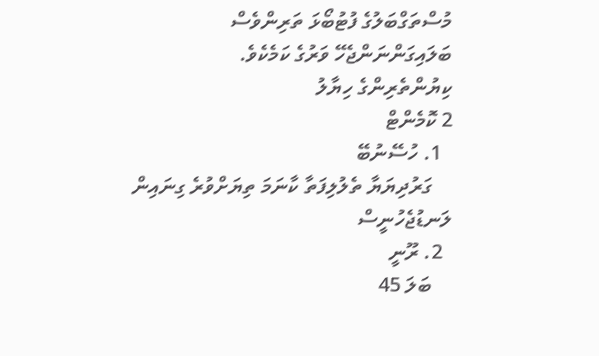މުސްތަގްބަލުގެ ފުޓުބޯޅަ ތަރިންވެސް ބަލައިގަންނަންޖެހޭ ވަރުގެ ކަމެކެވެ.
ކިޔުންތެރިންގެ ހިޔާލު
2 ކޮމެންޓް
  1. ހުސޭނުބޭ
    ގަރުދިޔަޔާ ތެލުލިފަތާ ކާނަމަ ތިޔަށްވުރެ ގިނައިން ލަނޑުޖެހުނީސް
  2. ރޫނީ
    ބަލަ 45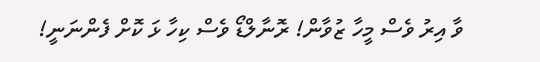ވާ އިރު ވެސް މީހާ ޒުވާން! ރޮނާލްޑޯ ވެސް ކިހާ ޅަ ކޮށް ފެންނަނީ!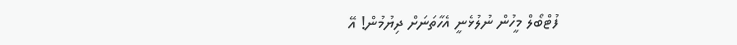ފުޓްބޯލް މީހުން ނުލުޅެނީ އެހާތަނަށް ދިޔުމުން! އޭ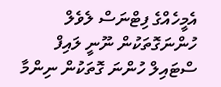އެމީހެއްގެ ފިޓްނަސް ލެވެލް ހުންނަގޮތަކުން ނޫނީ ލައިފް ސްޓައިލް ހުންނަ ގޮތަކުން ނިންމާ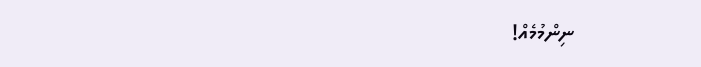ނިންމުމެއް!